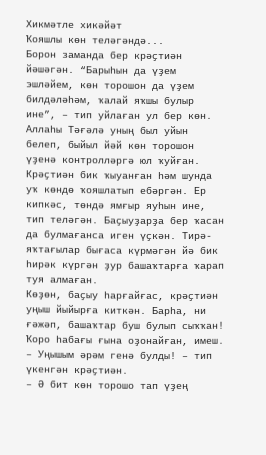Хикмәтле хикәйәт
Ҡояшлы көн теләгәндә...
Борон заманда бер крәҫтиән йәшәгән. “Барыһын да үҙем эшләйем, көн торошон да үҙем билдәләһәм, ҡалай яҡшы булыр ине”, – тип уйлаған ул бер көн.
Аллаһы Тәғәлә уның был уйын белеп, быйыл йәй көн торошон үҙенә контролләргә юл ҡуйған.
Крәҫтиән бик ҡыуанған һәм шунда уҡ көндө ҡояшлатып ебәргән. Ер кипкәс, төндә ямғыр яуһын ине, тип теләгән. Баҫыуҙарҙа бер ҡасан да булмағанса иген үҫкән. Тирә-яҡтағылар бығаса күрмәгән йә бик һирәк күргән ҙур башаҡтарға ҡарап туя алмаған.
Көҙөн, баҫыу һарғайғас, крәҫтиән уңыш йыйырға киткән. Барһа, ни ғәжәп, башаҡтар буш булып сыҡҡан! Ҡоро һабағы ғына оҙонайған, имеш.
– Уңышым әрәм генә булды! – тип үкенгән крәҫтиән.
– Ә бит көн торошо тап үҙең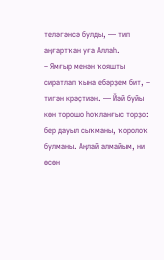теләгәнсә булды, — тип аңғартҡан уға Аллаһ.
– Ямғыр менән ҡояшты сиратлап ҡына ебәрҙем бит, – тигән крәҫтиән. — Йәй буйы көн торошо һоҡланғыс торҙо: бер дауыл сыҡманы, ҡоролоҡ булманы. Аңлай алмайым, ни өсөн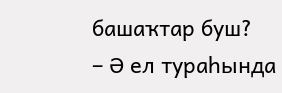башаҡтар буш?
– Ә ел тураһында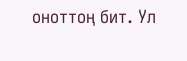оноттоң бит. Ул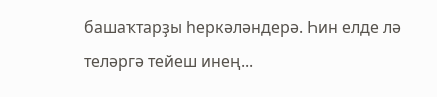башаҡтарҙы һеркәләндерә. Һин елде лә теләргә тейеш инең...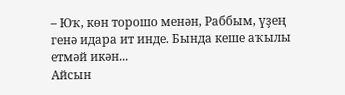– Юҡ, көн торошо менән, Раббым, үҙең генә идара ит инде. Бында кеше аҡылы етмәй икән...
Айсын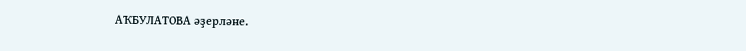АҠБУЛАТОВА әҙерләне.